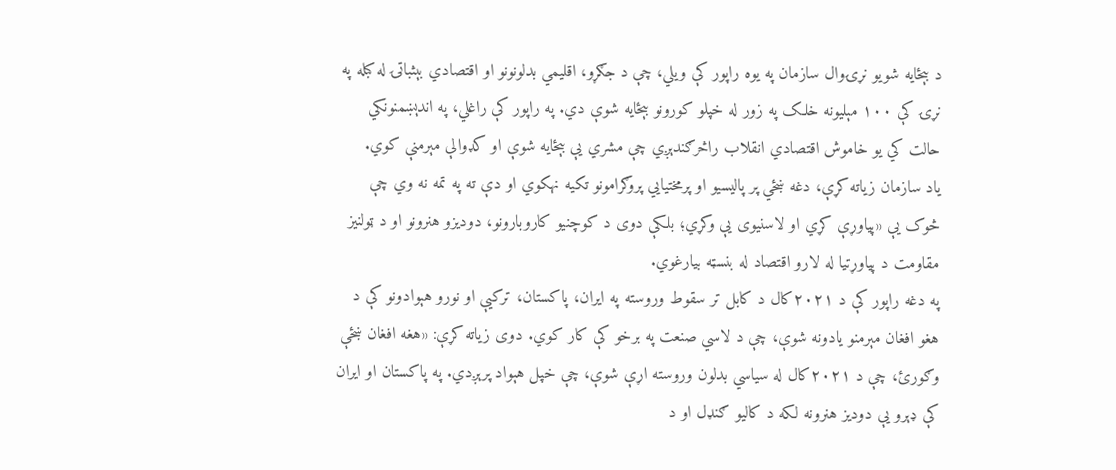د بېځایه شویو نړۍوال سازمان په یوه راپور کې ویلي، چې د جګړو، اقلیمي بدلونونو او اقتصادي بېثباتۍ له کبله په نړۍ کې ۱۰۰ مېلیونه خلک په زور له خپلو کورونو بېځایه شوې دي. په راپور کې راغلي، په اندېښمنونکي حالت کي یو خاموش اقتصادي انقلاب راڅرګندېږي چې مشري یې بېځایه شوې او کډوالې مېرمنې کوي.
یاد سازمان زیاته کړې، دغه ښځي پر پالیسيو او پرمختيايي پروګرامونو تکیه نهکوي او دې ته په تمه نه وي چې څوک یې «پياوړې کړي او لاسنیوی یې وکړي؛ بلکې دوی د کوچنیو کاروبارونو، دودیزو هنرونو او د ټولنیز مقاومت د پياوړتیا له لارو اقتصاد له بنسټه بیارغوي.
په دغه راپور کې د ۲۰۲۱کال د کابل تر سقوط وروسته په ایران، پاکستان، ترکیې او نورو هېوادونو کې د هغو افغان مېرمنو یادونه شوې، چې د لاسي صنعت په برخو کې کار کوي. دوی زیاته کړې: «هغه افغان ښځې وګورئ، چې د ۲۰۲۱کال له سیاسي بدلون وروسته اړې شوې، چې خپل هېواد پرېږدي. په پاکستان او ایران کې ډېرو یې دودیز هنرونه لکه د کالیو ګنډل او د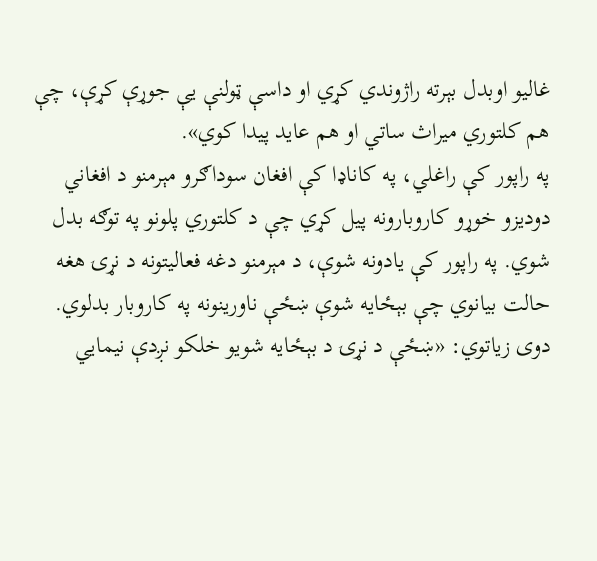غالیو اوبدل بېرته راژوندي کړي او داسې ټولنې یې جوړې کړې، چې هم کلتوري میراث ساتي او هم عاید پیدا کوي».
په راپور کې راغلي، په کاناډا کې افغان سوداګرو مېرمنو د افغاني دودیزو خوړو کاروبارونه پيل کړي چې د کلتوري پلونو په توګه بدل شوي. په راپور کې یادونه شوې، د مېرمنو دغه فعالیتونه د نړۍ هغه حالت بیانوي چې بېځایه شوې ښځې ناورینونه په کاروبار بدلوي.
دوی زیاتوي: «ښځې د نړۍ د بېځایه شویو خلکو نږدې نیمايي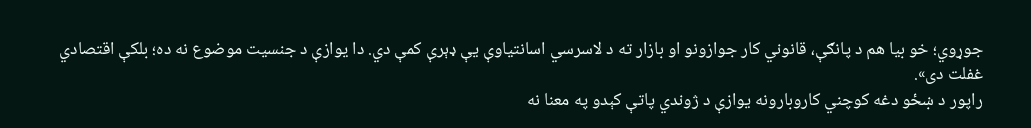جوړوي؛ خو بیا هم د پانګې، قانوني کار جوازونو او بازار ته د لاسرسي اسانتیاوې یې ډېرې کمې دي. دا یوازې د جنسیت موضوع نه ده؛ بلکې اقتصادي غفلت دی».
راپور د ښځو دغه کوچني کاروبارونه یوازې د ژوندي پاتې کېدو په معنا نه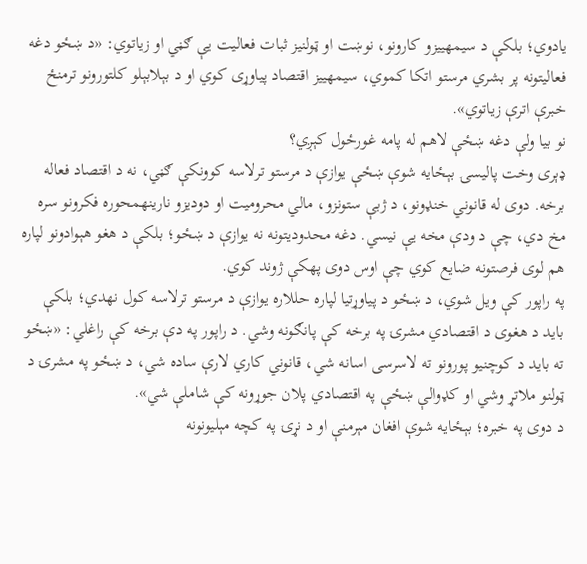یادوي؛ بلکې د سیمهییزو کارونو، نوښت او ټولنیز ثبات فعالیت یې ګڼي او زیاتوي: «د ښځو دغه فعالیتونه پر بشري مرستو اتکا کموي، سیمهییز اقتصاد پیاوړی کوي او د بېلابېلو کلتورونو ترمنځ خبرې اترې زیاتوي».
نو بیا ولې دغه ښځې لاهم له پامه غورځول کېږي؟
ډېری وخت پالیسۍ بېځایه شوې ښځې یوازې د مرستو ترلاسه کوونکې ګڼي، نه د اقتصاد فعاله برخه. دوی له قانوني خنډونو، د ژبې ستونزو، مالي محرومیت او دودیزو نارینهمحوره فکرونو سره مخ دي، چې د ودې مخه یې نیسي. دغه محدودیتونه نه یوازې د ښځو؛ بلکې د هغو هېوادونو لپاره هم لوی فرصتونه ضایع کوي چې اوس دوی پهکې ژوند کوي.
په راپور کې ویل شوي، د ښځو د پیاوړتیا لپاره حللاره یوازې د مرستو ترلاسه کول نهدي؛ بلکې باید د هغوی د اقتصادي مشرۍ په برخه کې پانګونه وشي. د راپور په دې برخه کې راغلي: «ښځو ته باید د کوچنیو پورونو ته لاسرسی اسانه شي، قانوني کاري لارې ساده شي، د ښځو په مشرۍ د ټولنو ملاتړ وشي او کډوالې ښځې په اقتصادي پلان جوړونه کې شاملې شي».
د دوی په خبره؛ بېځایه شوې افغان مېرمنې او د نړۍ په کچه مېلیونونه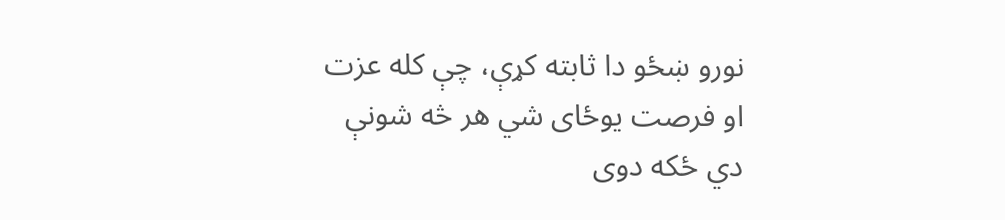نورو ښځو دا ثابته کړې، چې کله عزت او فرصت یوځای شي هر څه شونې دي ځکه دوی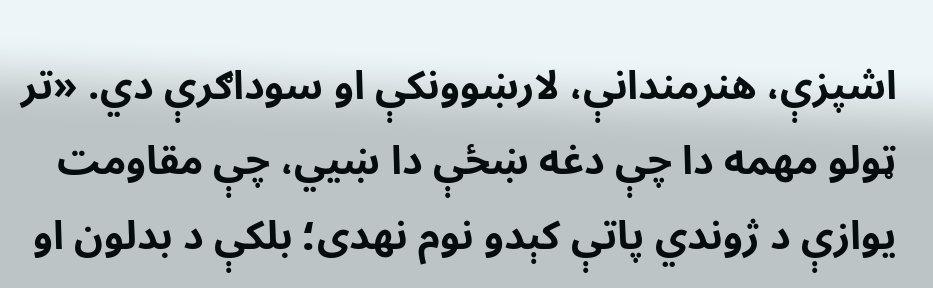اشپزې، هنرمندانې، لارښوونکې او سوداګرې دي. «تر ټولو مهمه دا چې دغه ښځې دا ښيي، چې مقاومت یوازې د ژوندي پاتې کېدو نوم نهدی؛ بلکې د بدلون او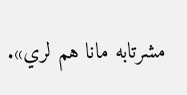مشرتابه مانا هم لري».